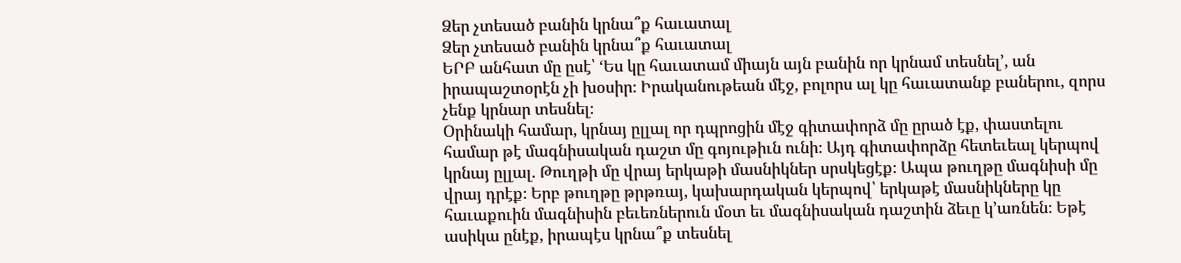Ձեր չտեսած բանին կրնա՞ք հաւատալ
Ձեր չտեսած բանին կրնա՞ք հաւատալ
ԵՐԲ անհատ մը ըսէ՝ ‘Ես կը հաւատամ միայն այն բանին որ կրնամ տեսնել’, ան իրապաշտօրէն չի խօսիր։ Իրականութեան մէջ, բոլորս ալ կը հաւատանք բաներու, զորս չենք կրնար տեսնել։
Օրինակի համար, կրնայ ըլլալ որ դպրոցին մէջ գիտափորձ մը ըրած էք, փաստելու համար թէ մագնիսական դաշտ մը գոյութիւն ունի։ Այդ գիտափորձը հետեւեալ կերպով կրնայ ըլլալ. Թուղթի մը վրայ երկաթի մասնիկներ սրսկեցէք։ Ապա թուղթը մագնիսի մը վրայ դրէք։ Երբ թուղթը թրթռայ, կախարդական կերպով՝ երկաթէ մասնիկները կը
հաւաքուին մագնիսին բեւեռներուն մօտ եւ մագնիսական դաշտին ձեւը կ’առնեն։ Եթէ ասիկա ընէք, իրապէս կրնա՞ք տեսնել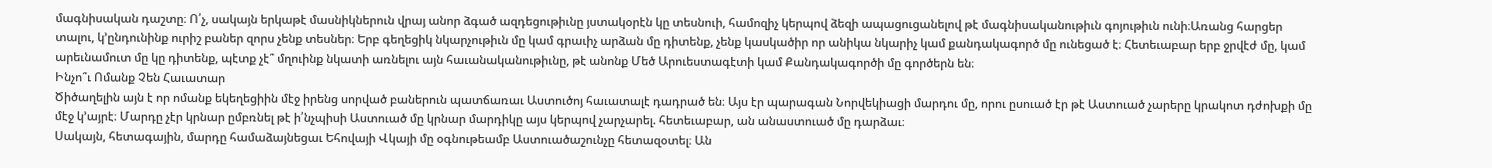մագնիսական դաշտը։ Ո՛չ, սակայն երկաթէ մասնիկներուն վրայ անոր ձգած ազդեցութիւնը յստակօրէն կը տեսնուի, համոզիչ կերպով ձեզի ապացուցանելով թէ մագնիսականութիւն գոյութիւն ունի։Առանց հարցեր տալու, կ’ընդունինք ուրիշ բաներ զորս չենք տեսներ։ Երբ գեղեցիկ նկարչութիւն մը կամ գրաւիչ արձան մը դիտենք, չենք կասկածիր որ անիկա նկարիչ կամ քանդակագործ մը ունեցած է։ Հետեւաբար երբ ջրվէժ մը, կամ արեւնամուտ մը կը դիտենք, պէտք չէ՞ մղուինք նկատի առնելու այն հաւանականութիւնը, թէ անոնք Մեծ Արուեստագէտի կամ Քանդակագործի մը գործերն են։
Ինչո՞ւ Ոմանք Չեն Հաւատար
Ծիծաղելին այն է որ ոմանք եկեղեցիին մէջ իրենց սորված բաներուն պատճառաւ Աստուծոյ հաւատալէ դադրած են։ Այս էր պարագան Նորվեկիացի մարդու մը, որու ըսուած էր թէ Աստուած չարերը կրակոտ դժոխքի մը մէջ կ’այրէ։ Մարդը չէր կրնար ըմբռնել թէ ի՛նչպիսի Աստուած մը կրնար մարդիկը այս կերպով չարչարել. հետեւաբար, ան անաստուած մը դարձաւ։
Սակայն, հետագային, մարդը համաձայնեցաւ Եհովայի Վկայի մը օգնութեամբ Աստուածաշունչը հետազօտել։ Ան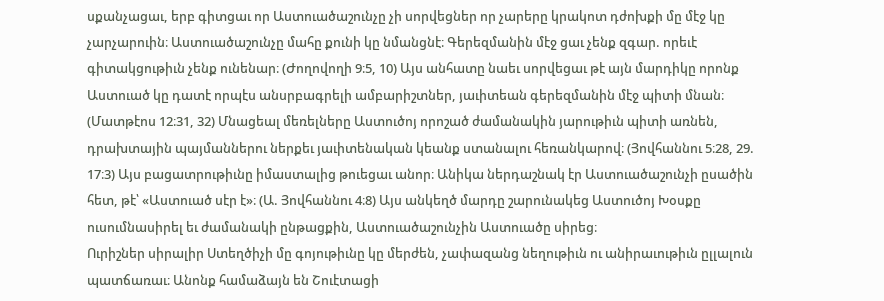սքանչացաւ, երբ գիտցաւ որ Աստուածաշունչը չի սորվեցներ որ չարերը կրակոտ դժոխքի մը մէջ կը չարչարուին։ Աստուածաշունչը մահը քունի կը նմանցնէ։ Գերեզմանին մէջ ցաւ չենք զգար. որեւէ գիտակցութիւն չենք ունենար։ (Ժողովողի 9։5, 10) Այս անհատը նաեւ սորվեցաւ թէ այն մարդիկը որոնք Աստուած կը դատէ որպէս անսրբագրելի ամբարիշտներ, յաւիտեան գերեզմանին մէջ պիտի մնան։ (Մատթէոս 12։31, 32) Մնացեալ մեռելները Աստուծոյ որոշած ժամանակին յարութիւն պիտի առնեն, դրախտային պայմաններու ներքեւ յաւիտենական կեանք ստանալու հեռանկարով։ (Յովհաննու 5։28, 29. 17։3) Այս բացատրութիւնը իմաստալից թուեցաւ անոր։ Անիկա ներդաշնակ էր Աստուածաշունչի ըսածին հետ, թէ՝ «Աստուած սէր է»։ (Ա. Յովհաննու 4։8) Այս անկեղծ մարդը շարունակեց Աստուծոյ Խօսքը ուսումնասիրել եւ ժամանակի ընթացքին, Աստուածաշունչին Աստուածը սիրեց։
Ուրիշներ սիրալիր Ստեղծիչի մը գոյութիւնը կը մերժեն, չափազանց նեղութիւն ու անիրաւութիւն ըլլալուն պատճառաւ։ Անոնք համաձայն են Շուէտացի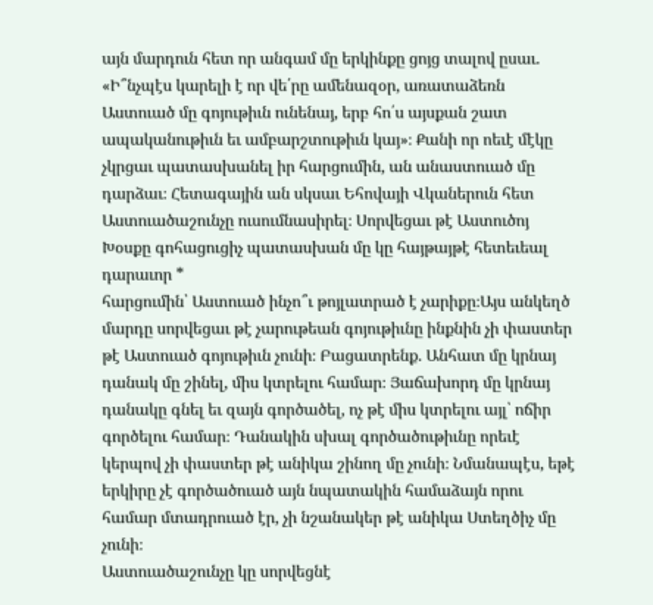այն մարդուն հետ որ անգամ մը երկինքը ցոյց տալով ըսաւ. «Ի՞նչպէս կարելի է որ վե՛րը ամենազօր, առատաձեռն Աստուած մը գոյութիւն ունենայ, երբ հո՛ս այսքան շատ ապականութիւն եւ ամբարշտութիւն կայ»։ Քանի որ ոեւէ մէկը չկրցաւ պատասխանել իր հարցումին, ան անաստուած մը դարձաւ։ Հետագային ան սկսաւ Եհովայի Վկաներուն հետ Աստուածաշունչը ուսումնասիրել։ Սորվեցաւ թէ Աստուծոյ Խօսքը գոհացուցիչ պատասխան մը կը հայթայթէ հետեւեալ դարաւոր *
հարցումին՝ Աստուած ինչո՞ւ թոյլատրած է չարիքը։Այս անկեղծ մարդը սորվեցաւ թէ չարութեան գոյութիւնը ինքնին չի փաստեր թէ Աստուած գոյութիւն չունի։ Բացատրենք. Անհատ մը կրնայ դանակ մը շինել, միս կտրելու համար։ Յաճախորդ մը կրնայ դանակը գնել եւ զայն գործածել, ոչ թէ միս կտրելու այլ՝ ոճիր գործելու համար։ Դանակին սխալ գործածութիւնը որեւէ կերպով չի փաստեր թէ անիկա շինող մը չունի։ Նմանապէս, եթէ երկիրը չէ գործածուած այն նպատակին համաձայն որու համար մտադրուած էր, չի նշանակեր թէ անիկա Ստեղծիչ մը չունի։
Աստուածաշունչը կը սորվեցնէ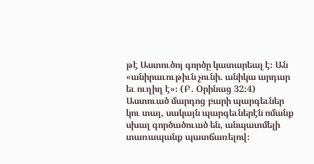թէ Աստուծոյ գործը կատարեալ է։ Ան «անիրաւութիւն չունի. անիկա արդար եւ ուղիղ է»։ (Բ. Օրինաց 32։4) Աստուած մարդոց բարի պարգեւներ կու տայ, սակայն պարգեւներէն ոմանք սխալ գործածուած են, անպատմելի տառապանք պատճառելով։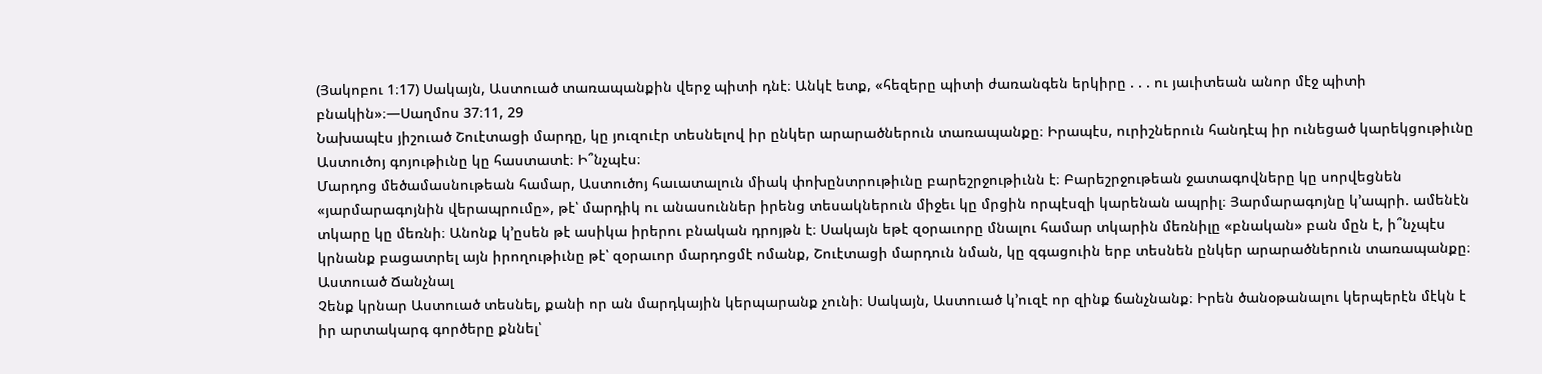(Յակոբու 1։17) Սակայն, Աստուած տառապանքին վերջ պիտի դնէ։ Անկէ ետք, «հեզերը պիտի ժառանգեն երկիրը . . . ու յաւիտեան անոր մէջ պիտի բնակին»։—Սաղմոս 37։11, 29
Նախապէս յիշուած Շուէտացի մարդը, կը յուզուէր տեսնելով իր ընկեր արարածներուն տառապանքը։ Իրապէս, ուրիշներուն հանդէպ իր ունեցած կարեկցութիւնը Աստուծոյ գոյութիւնը կը հաստատէ։ Ի՞նչպէս։
Մարդոց մեծամասնութեան համար, Աստուծոյ հաւատալուն միակ փոխընտրութիւնը բարեշրջութիւնն է։ Բարեշրջութեան ջատագովները կը սորվեցնեն «յարմարագոյնին վերապրումը», թէ՝ մարդիկ ու անասուններ իրենց տեսակներուն միջեւ կը մրցին որպէսզի կարենան ապրիլ։ Յարմարագոյնը կ’ապրի. ամենէն տկարը կը մեռնի։ Անոնք կ’ըսեն թէ ասիկա իրերու բնական դրոյթն է։ Սակայն եթէ զօրաւորը մնալու համար տկարին մեռնիլը «բնական» բան մըն է, ի՞նչպէս կրնանք բացատրել այն իրողութիւնը թէ՝ զօրաւոր մարդոցմէ ոմանք, Շուէտացի մարդուն նման, կը զգացուին երբ տեսնեն ընկեր արարածներուն տառապանքը։
Աստուած Ճանչնալ
Չենք կրնար Աստուած տեսնել, քանի որ ան մարդկային կերպարանք չունի։ Սակայն, Աստուած կ’ուզէ որ զինք ճանչնանք։ Իրեն ծանօթանալու կերպերէն մէկն է իր արտակարգ գործերը քննել՝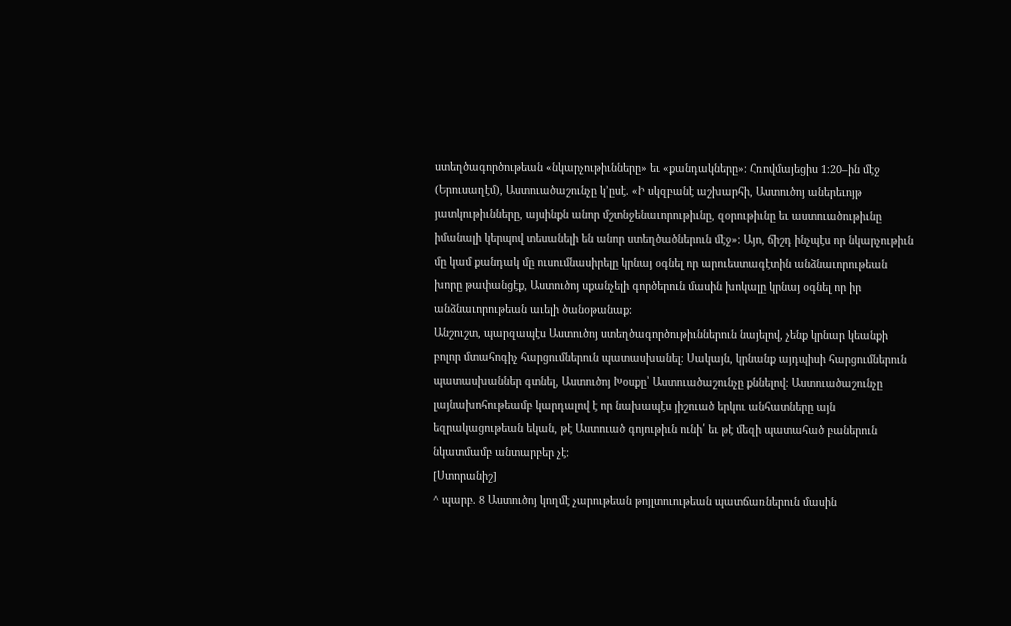ստեղծագործութեան «նկարչութիւնները» եւ «քանդակները»։ Հռովմայեցիս 1։20–ին մէջ (Երուսաղէմ), Աստուածաշունչը կ’ըսէ. «Ի սկզբանէ աշխարհի, Աստուծոյ աներեւոյթ յատկութիւնները, այսինքն անոր մշտնջենաւորութիւնը, զօրութիւնը եւ աստուածութիւնը իմանալի կերպով տեսանելի են անոր ստեղծածներուն մէջ»։ Այո, ճիշդ ինչպէս որ նկարչութիւն մը կամ քանդակ մը ուսումնասիրելը կրնայ օգնել որ արուեստագէտին անձնաւորութեան խորը թափանցէք, Աստուծոյ սքանչելի գործերուն մասին խոկալը կրնայ օգնել որ իր անձնաւորութեան աւելի ծանօթանաք։
Անշուշտ, պարզապէս Աստուծոյ ստեղծագործութիւններուն նայելով, չենք կրնար կեանքի բոլոր մտահոգիչ հարցումներուն պատասխանել։ Սակայն, կրնանք այդպիսի հարցումներուն պատասխաններ գտնել, Աստուծոյ Խօսքը՝ Աստուածաշունչը քննելով։ Աստուածաշունչը լայնախոհութեամբ կարդալով է որ նախապէս յիշուած երկու անհատները այն եզրակացութեան եկան, թէ Աստուած գոյութիւն ունի՛ եւ թէ մեզի պատահած բաներուն նկատմամբ անտարբեր չէ։
[Ստորանիշ]
^ պարբ. 8 Աստուծոյ կողմէ չարութեան թոյլտուութեան պատճառներուն մասին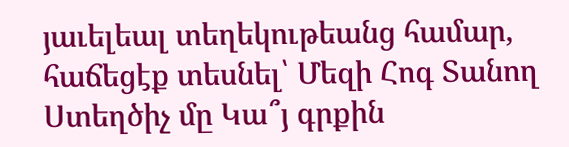յաւելեալ տեղեկութեանց համար, հաճեցէք տեսնել՝ Մեզի Հոգ Տանող Ստեղծիչ մը Կա՞յ գրքին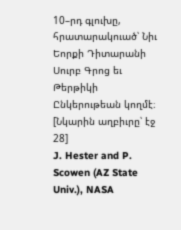10–րդ գլուխը, հրատարակուած՝ Նիւ Եորքի Դիտարանի Սուրբ Գրոց եւ Թերթիկի Ընկերութեան կողմէ։
[Նկարին աղբիւրը՝ էջ 28]
J. Hester and P. Scowen (AZ State Univ.), NASA